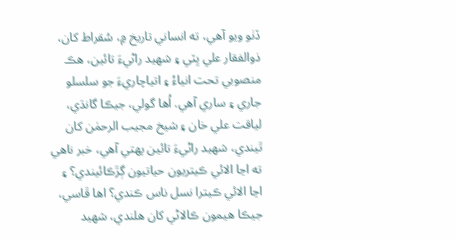ڏٺو ويو آهي، ته انساني تاريخ ۾، سُقراط کان، ذوالفقار علي ڀٽي ۽ شهيد راڻيءَ تائين، هڪ منصوبي تحت انياءُ ۽ اتياچاريءَ جو سلسلو جاري ۽ ساري آهي. اُها گولي، جيڪا گانڌي، لياقت علي خان ۽ شيخ مجيب الرحمٰن کان ٿيندي، شهيد راڻيءَ تائين پهتي آهي، خبر ناهي ته اڃا الائي ڪيتريون حياتيون ڳڙڪائيندي؟ ۽ اڃا الائي ڪيترا نسل ناس ڪندي؟ اها ڦاسي، جيڪا هيمون ڪالاڻي کان هلندي، شهيد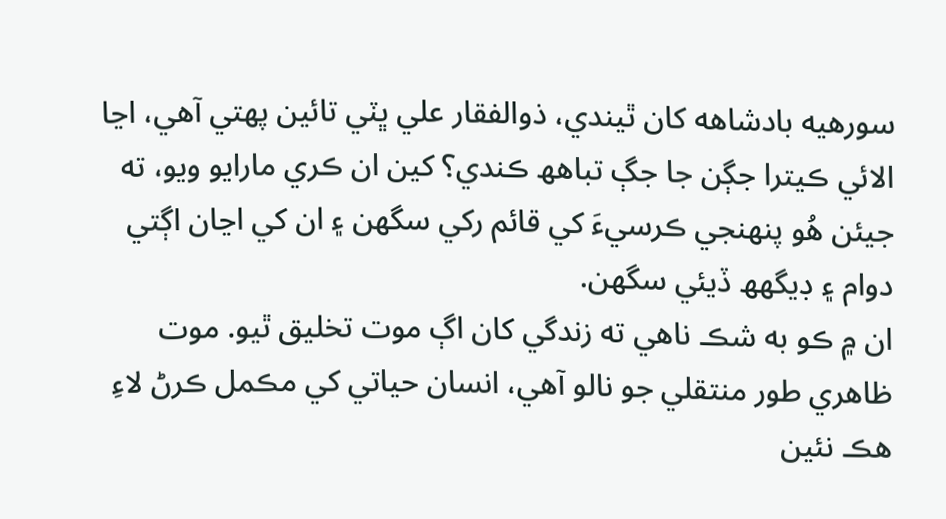سورهيه بادشاھه کان ٿيندي، ذوالفقار علي ڀٽي تائين پهتي آهي، اڃا الائي ڪيترا جڳن جا جڳ تباهھ ڪندي؟ کين ان ڪري مارايو ويو، ته جيئن هُو پنهنجي ڪرسيءَ کي قائم رکي سگھن ۽ ان کي اڃان اڳتي دوام ۽ ڊيگهھ ڏيئي سگھن.
ان ۾ ڪو به شڪ ناهي ته زندگي کان اڳ موت تخليق ٿيو. موت ظاهري طور منتقلي جو نالو آهي، انسان حياتي کي مڪمل ڪرڻ لاءِ هڪ نئين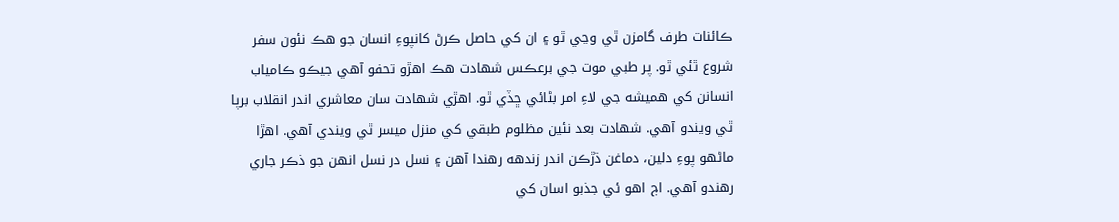ڪائنات طرف گامزن ٿي وڃي ٿو ۽ ان کي حاصل ڪرڻ کانپوءِ انسان جو هڪ نئون سفر شروع ٿئي ٿو. پر طبي موت جي برعڪس شهادت هڪ اهڙو تحفو آهي جيڪو ڪامياب انسانن کي هميشه جي لاءِ امر بڻائي ڇڏي ٿو. اهڙي شهادت سان معاشري اندر انقلاب برپا ٿي ويندو آهي. شهادت بعد نئين مظلوم طبقي کي منزل ميسر ٿي ويندي آهي. اهڙا ماڻهو پوءِ دلين، دماغن ڌڙڪن اندر زندهه رهندا آهن ۽ نسل در نسل انهن جو ذڪر جاري رهندو آهي. اڄ اهو ئي جذبو اسان کي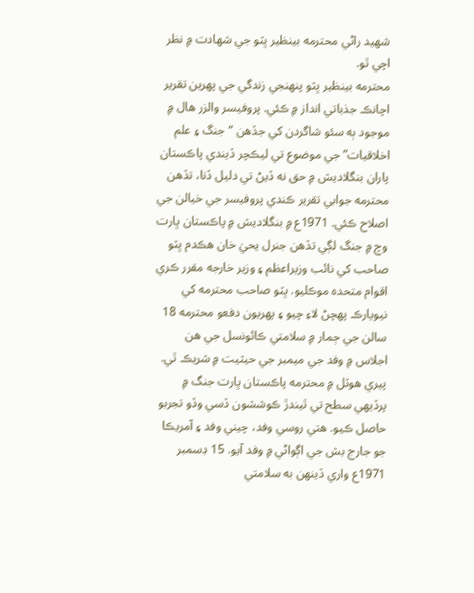شهيد راڻي محترمه بينظير ڀٽو جي شھادت ۾ نظر اچي ٿو.
محترمه بينظير ڀٽو پنهنجي زندگي جي پهرين تقرير اچانڪ جذباتي انداز ۾ ڪئي. پروفيسر والزر هال ۾ موجود ٻه سئو شاگردن کي جڏهن “جنگ ۽ علم اخلاقيات” جي موضوع تي ليڪچر ڏيندي پاڪستان پاران بنگلاديش ۾ حق نه ڏيڻ تي دليل ڏنا، تڏهن محترمه جوابي تقرير ڪندي پروفيسر جي خيالن جي اصلاح ڪئي. 1971ع ۾ بنگلاديش ۾ پاڪستان ڀارت وچ ۾ جنگ لڳي تڏهن جنرل يحيٰ خان هڪدم ڀٽو صاحب کي نائب وزيراعظم ۽ وزير خارجه مقرر ڪري اقوام متحده موڪليو. ڀٽو صاحب محترمه کي نيويارڪ پهچڻ لاءِ چيو ۽ پهريون دفعو محترمه 18 سالن جي ڄمار ۾ سلامتي ڪائونسل جي هن اجلاس ۾ وفد جي ميمبر جي حيثيت ۾ شريڪ ٿي. پيري هوٽل ۾ محترمه پاڪستان ڀارت جنگ ۾ پرڏيهي سطح تي ٿيندڙ ڪوششون ڏسي وڏو تجربو حاصل ڪيو. هتي روسي وفد، چيني وفد ۽ آمريڪا جو جارج بش جي اڳواڻي ۾ وفد آيو. 15 ڊسمبر 1971ع واري ڏينهن به سلامتي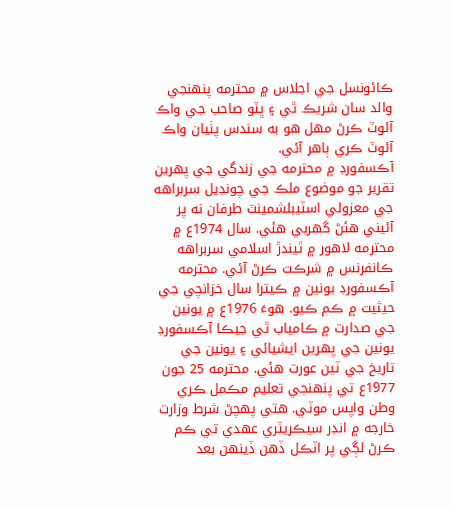ڪائونسل جي اجلاس ۾ محترمه پنهنجي والد سان شريڪ ٿي ۽ ڀٽو صاحب جي واڪ آئوٽ ڪرڻ مهل هو به سندس پٺيان واڪ آئوٽ ڪري ٻاهر آئي.
آڪسفورڊ ۾ محترمه جي زندگي جي پهرين تقرير جو موضوع ملڪ جي چونڊيل سربراهه جي معزولي اسٽيبلشمينٽ طرفان نه پر آئيني هئڻ گهربي هئي. سال 1974ع ۾ محترمه لاهور ۾ ٿيندڙ اسلامي سربراهه ڪانفرنس ۾ شرڪت ڪرڻ آئي. محترمه آڪسفورڊ يونين ۾ ڪيترا سال خزانچي جي حيثيت ۾ ڪم ڪيو. هوءَ 1976ع ۾ يونين جي صدارت ۾ ڪامياب ٿي جيڪا آڪسفورڊ يونين جي پهرين ايشيائي ۽ يونين جي تاريخ جي ٽين عورت هئي. محترمه 25 جون 1977ع تي پنهنجي تعليم مڪمل ڪري وطن واپس موٽي. هتي پهچڻ شرط وزارت خارجه ۾ انڊر سيڪريٽري عهدي تي ڪم ڪرڻ لڳي پر اٽڪل ڏهن ڏينهن بعد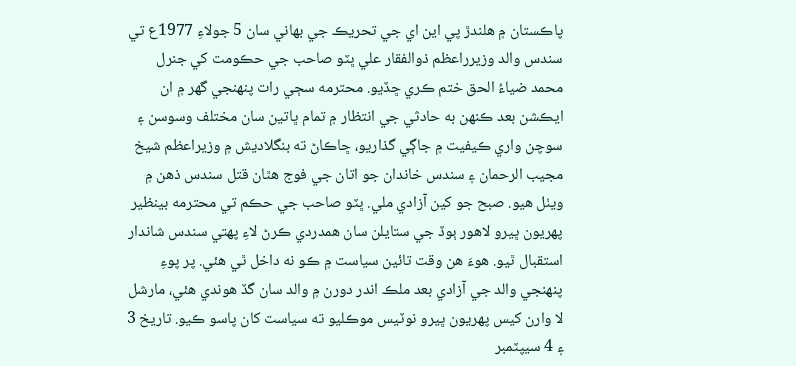پاڪستان ۾ هلندڙ پي اين اي جي تحريڪ جي بهاني سان 5 جولاءِ 1977ع تي سندس والد وزيرراعظم ذوالفقار علي ڀٽو صاحب جي حڪومت کي جنرل محمد ضياءُ الحق ختم ڪري ڇڏيو. محترمه سڄي رات پنهنجي گهر ۾ ان ايڪشن بعد ڪنهن به حادثي جي انتظار ۾ تمام ڀاتين سان مختلف وسوسن ۽ سوچن واري ڪيفيت ۾ جاڳي گذاريو، ڇاڪاڻ ته بنگلاديش ۾ وزيراعظم شيخ مجيب الرحمان ۽ سندس خاندان جو اتان جي فوج هٿان قتل سندس ذهن ۾ ويٺل هيو. صبح جو کين آزادي ملي. ڀٽو صاحب جي حڪم تي محترمه بينظير پهريون ڀيرو لاهور ٻوڏ جي ستايلن سان همدردي ڪرڻ لاءِ پهتي سندس شاندار استقبال ٿيو. هوءَ هن وقت تائين سياست ۾ ڪو نه داخل ٿي هئي. پر پوءِ پنهنجي والد جي آزادي بعد ملڪ اندر دورن ۾ والد سان گڏ هوندي هئي، مارشل لا وارن کيس پهريون ڀيرو نوٽيس موڪليو ته سياست کان پاسو ڪيو. تاريخ 3 ۽ 4 سيپٽمبر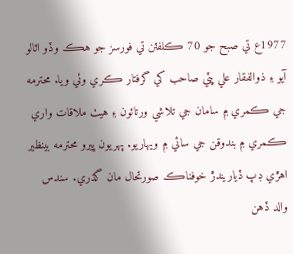1977ع تي صبح جو 70 ڪلفٽن تي فورسز جو هڪ وڏو اٽالو آيو ۽ ذوالفقار علي ڀٽي صاحب کي گرفتار ڪري وٺي ويا. محترمه جي ڪمري ۾ سامان جي تلاشي ورتائون ۽ هيٺ ملاقات واري ڪمري ۾ بندوقن جي سائي ۾ ويهاريو. پهريون ڀيرو محترمه بينظير اهڙي ڊپ ڏياريندڙ خوفناڪ صورتحال مان گذري. سندس والد ڏهن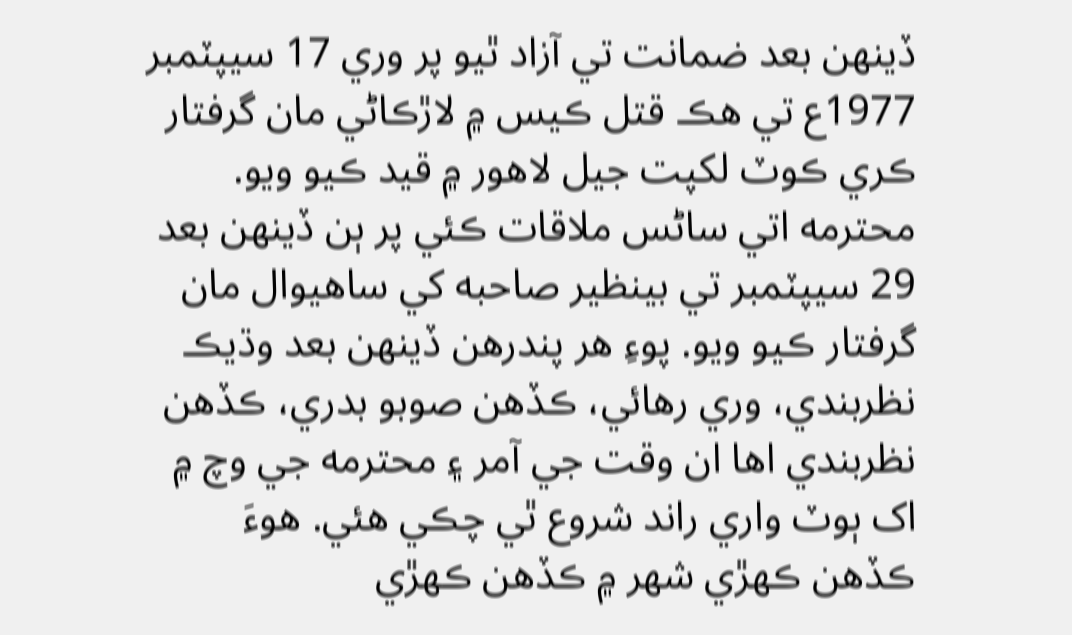ڏينهن بعد ضمانت تي آزاد ٿيو پر وري 17 سيپٽمبر 1977ع تي هڪ قتل ڪيس ۾ لاڙڪاڻي مان گرفتار ڪري ڪوٽ لکپت جيل لاهور ۾ قيد ڪيو ويو. محترمه اتي ساڻس ملاقات ڪئي پر ٻن ڏينهن بعد 29 سيپٽمبر تي بينظير صاحبه کي ساهيوال مان گرفتار ڪيو ويو. پوءِ هر پندرهن ڏينهن بعد وڌيڪ نظربندي، وري رهائي، ڪڏهن صوبو بدري، ڪڏهن نظربندي اها ان وقت جي آمر ۽ محترمه جي وچ ۾ اک ٻوٽ واري راند شروع ٿي چڪي هئي. هوءَ ڪڏهن ڪهڙي شهر ۾ ڪڏهن ڪهڙي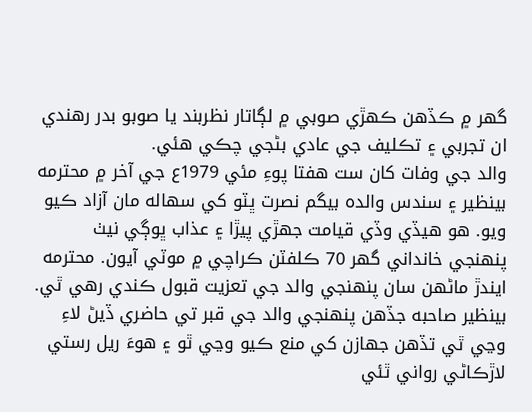گهر ۾ ڪڏهن ڪهڙي صوبي ۾ لڳاتار نظربند يا صوبو بدر رهندي ان تجربي ۽ تڪليف جي عادي بڻجي چڪي هئي.
والد جي وفات کان ست هفتا پوءِ مئي 1979ع جي آخر ۾ محترمه بينظير ۽ سندس والده بيگم نصرت ڀٽو کي سهاله مان آزاد ڪيو ويو. هو هيڏي وڏي قيامت جهڙي پيڙا ۽ عذاب ڀوڳي نيٺ پنهنجي خانداني گهر 70 ڪلفٽن ڪراچي ۾ موٽي آيون. محترمه ايندڙ ماڻهن سان پنهنجي والد جي تعزيت قبول ڪندي رهي ٿي. بينظير صاحبه جڏهن پنهنجي والد جي قبر تي حاضري ڏيڻ لاءِ وڃي ٿي تڏهن جهازن کي منع ڪيو وڃي ٿو ۽ هوءَ ريل رستي لاڙڪاڻي رواني ٿئي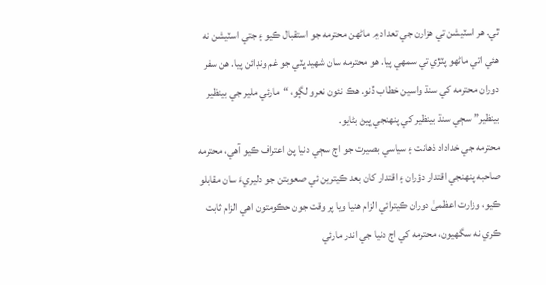ٿي. هر اسٽيشن تي هزارن جي تعداد ۾ ماڻهن محترمه جو استقبال ڪيو ۽ جتي اسٽيشن نه هئي اتي ماڻهو پٽڙي تي سمهي پيا. هو محترمه سان شهيد ڀٽي جو غم ونڊائن پيا. هن سفر دوران محترمه کي سنڌ واسين خطاب ڏنو. هڪ نئون نعرو لڳو، “مارئي ملير جي بينظير بينظير” سڄي سنڌ بينظير کي پنهنجي ڀيڻ بڻايو.
محترمه جي خداداد ذهانت ۽ سياسي بصيرت جو اڄ سڄي دنيا پڻ اعتراف ڪيو آهي، محترمه صاحبه پنهنجي اقتدار دؤران ۽ اقتدار کان بعد ڪيترين ئي صعوبتن جو دليريءَ سان مقابلو ڪيو، وزارت اعظمىٰ دوران ڪيترائي الزام هنيا ويا پر وقت جون حڪومتون اهي الزام ثابت ڪري نه سگهيون، محترمه کي اڄ دنيا جي اندر مارئي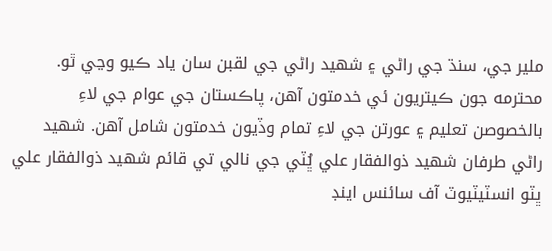ملير جي، سنڌ جي راڻي ۽ شھيد راڻي جي لقبن سان ياد ڪيو وڃي ٿو. محترمه جون ڪيتريون ئي خدمتون آهن، پاڪستان جي عوام جي لاءِ بالخصوصن تعليم ۽ عورتن جي لاءِ تمام وڏيون خدمتون شامل آهن. شهيد راڻي طرفان شهيد ذوالفقار علي ڀُٽي جي نالي تي قائم شهيد ذوالفقار علي ڀٽو انسٽيٽيوٽ آف سائنس اينڊ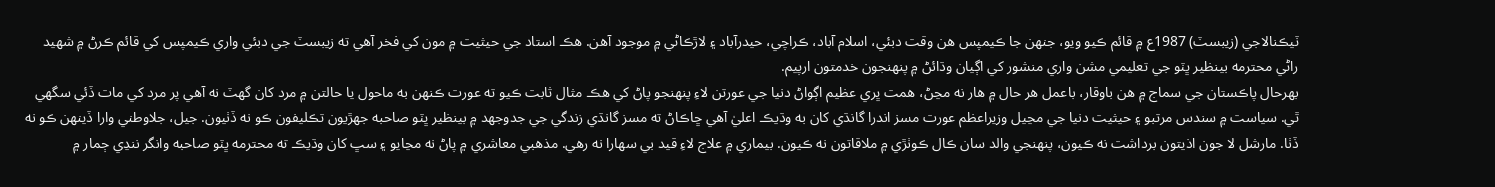ٽيڪنالاجي (زيبسٽ) 1987ع ۾ قائم ڪيو ويو، جنهن جا ڪيمپس هن وقت دبئي، اسلام آباد، ڪراچي، حيدرآباد ۽ لاڙڪاڻي ۾ موجود آهن. هڪ استاد جي حيثيت ۾ مون کي فخر آهي ته زيبسٽ جي دبئي واري ڪيمپس کي قائم ڪرڻ ۾ شهيد راڻي محترمه بينظير ڀٽو جي تعليمي مشن واري منشور کي اڳيان وڌائڻ ۾ پنهنجون خدمتون ارپيم.
بهرحال پاڪستان جي سماج ۾ هن باوقار، باعمل هر حال ۾ هار نه مڃڻ، همت ڀري عظيم اڳواڻ دنيا جي عورتن لاءِ پنهنجو پاڻ کي هڪ مثال ثابت ڪيو ته عورت ڪنهن به ماحول يا حالتن ۾ مرد کان گهٽ نه آهي پر مرد کي مات ڏئي سگهي ٿي. سياست ۾ سندس مرتبو ۽ حيثيت دنيا جي مڃيل وزيراعظم عورت مسز اندرا گانڌي کان به وڌيڪ اعليٰ آهي ڇاڪاڻ ته مسز گانڌي زندگي جي جدوجهد ۾ بينظير ڀٽو صاحبه جهڙيون تڪليفون ڪو نه ڏٺيون. جيل، جلاوطني وارا ڏينهن ڪو نه ڏٺا. مارشل لا جون اذيتون برداشت نه ڪيون، پنهنجي والد سان ڪال ڪوٺڙي ۾ ملاقاتون نه ڪيون. بيماري ۾ علاج لاءِ قيد بي سهارا نه رهي. مذهبي معاشري ۾ پاڻ نه مڃايو ۽ سڀ کان وڌيڪ ته محترمه ڀٽو صاحبه وانگر ننڍي ڄمار ۾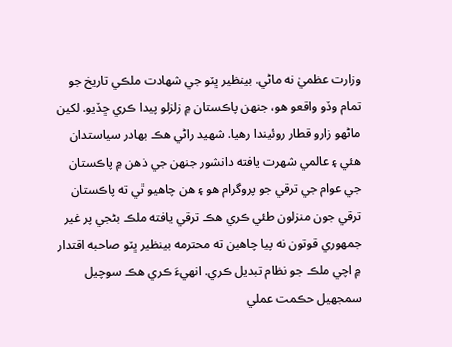وزارت عظميٰ نه ماڻي. بينظير ڀٽو جي شهادت ملڪي تاريخ جو تمام وڏو واقعو هو، جنهن پاڪستان ۾ زلزلو پيدا ڪري ڇڏيو. لکين ماڻهو زارو قطار روئيندا رهيا. شهيد راڻي هڪ بهادر سياستدان هئي ۽ عالمي شهرت يافته دانشور جنهن جي ذهن ۾ پاڪستان جي عوام جي ترقي جو پروگرام هو ۽ هن چاهيو ٿي ته پاڪستان ترقي جون منزلون طئي ڪري هڪ ترقي يافته ملڪ بڻجي پر غير جمهوري قوتون نه پيا چاهين ته محترمه بينظير ڀٽو صاحبه اقتدار ۾ اچي ملڪ جو نظام تبديل ڪري. انهيءَ ڪري هڪ سوچيل سمجهيل حڪمت عملي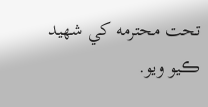تحت محترمه کي شهيد ڪيو ويو.